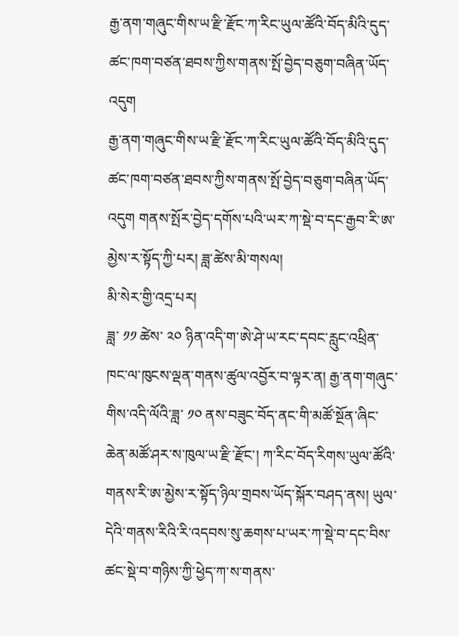རྒྱ་ནག་གཞུང་གིས་ཡ་རྫི་རྫོང་ཀ་རིང་ཡུལ་ཚོའི་བོད་མིའི་དུད་ཚང་ཁག་བཙན་ཐབས་ཀྱིས་གནས་སྤོ་བྱེད་བཅུག་བཞིན་ཡོད་འདུག
རྒྱ་ནག་གཞུང་གིས་ཡ་རྫི་རྫོང་ཀ་རིང་ཡུལ་ཚོའི་བོད་མིའི་དུད་ཚང་ཁག་བཙན་ཐབས་ཀྱིས་གནས་སྤོ་བྱེད་བཅུག་བཞིན་ཡོད་འདུག གནས་སྤོར་བྱེད་དགོས་པའི་ཡར་ཀ་སྡེ་བ་དང་རྒྱབ་རི་ཨ་མྱེས་ར་སྟོད་ཀྱི་པར། ཟླ་ཚེས་མི་གསལ།
མི་སེར་གྱི་འདྲ་པར།
ཟླ་ ༡༡ ཚེས་ ༢༠ ཉིན་འདི་ག་ཨེ་ཤེ་ཡ་རང་དབང་རླུང་འཕྲིན་ཁང་ལ་ཁུངས་ལྡན་གནས་ཚུལ་འབྱོར་བ་ལྟར་ན། རྒྱ་ནག་གཞུང་གིས་འདི་ལོའི་ཟླ་ ༡༠ ནས་བཟུང་བོད་ནང་གི་མཚོ་སྔོན་ཞིང་ཆེན་མཚོ་ཤར་ས་ཁུལ་ཡ་རྫི་རྫོང་། ཀ་རིང་བོད་རིགས་ཡུལ་ཚོའི་གནས་རི་ཨ་མྱེས་ར་སྟོད་ཉིལ་གྲབས་ཡོད་སྐོར་བཤད་ནས། ཡུལ་དེའི་གནས་རིའི་རི་འདབས་སུ་ཆགས་པ་ཡར་ཀ་སྡེ་བ་དང་བིས་ཚང་སྡེ་བ་གཉིས་ཀྱི་ཕྱེད་ཀ་ས་གནས་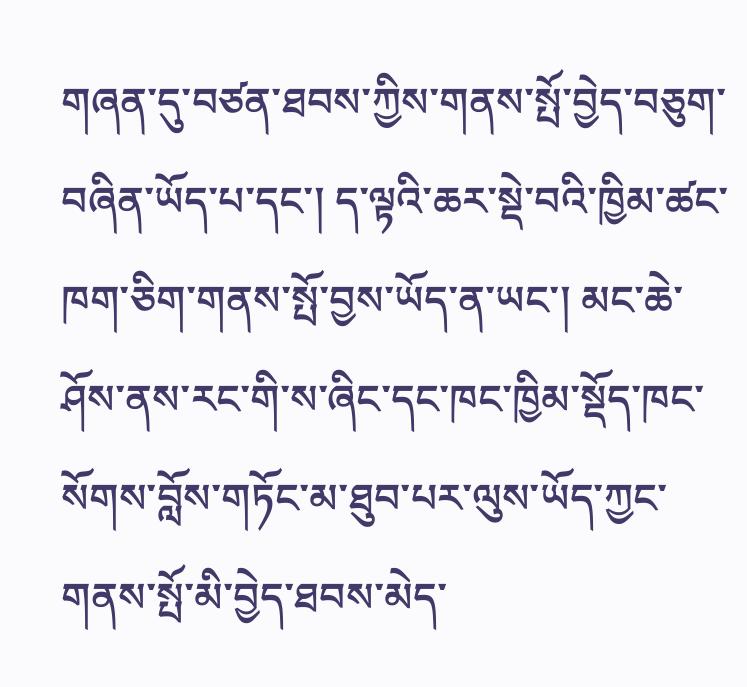གཞན་དུ་བཙན་ཐབས་ཀྱིས་གནས་སྤོ་བྱེད་བཅུག་བཞིན་ཡོད་པ་དང་། ད་ལྟའི་ཆར་སྡེ་བའི་ཁྱིམ་ཚང་ཁག་ཅིག་གནས་སྤོ་བྱས་ཡོད་ན་ཡང་། མང་ཆེ་ཤོས་ནས་རང་གི་ས་ཞིང་དང་ཁང་ཁྱིམ་སྡོད་ཁང་སོགས་བློས་གཏོང་མ་ཐུབ་པར་ལུས་ཡོད་ཀྱང་གནས་སྤོ་མི་བྱེད་ཐབས་མེད་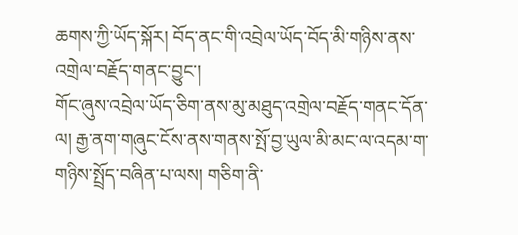ཆགས་ཀྱི་ཡོད་སྐོར། བོད་ནང་གི་འབྲེལ་ཡོད་བོད་མི་གཉིས་ནས་འགྲེལ་བརྗོད་གནང་བྱུང་།
གོང་ཞུས་འབྲེལ་ཡོད་ཅིག་ནས་མུ་མཐུད་འགྲེལ་བརྗོད་གནང་དོན་ལ། རྒྱ་ནག་གཞུང་ངོས་ནས་གནས་སྤོ་བྱ་ཡུལ་མི་མང་ལ་འདམ་ག་གཉིས་སྤྲོད་བཞིན་པ་ལས། གཅིག་ནི་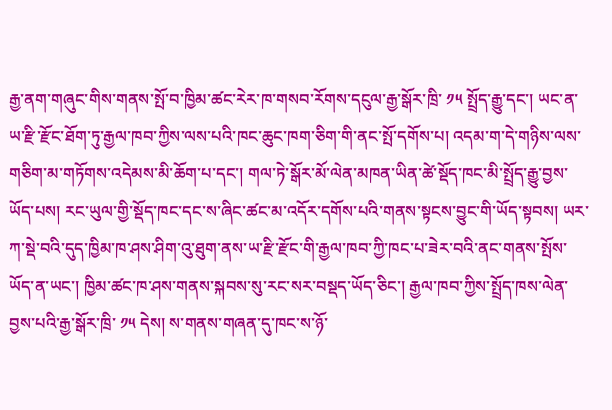རྒྱ་ནག་གཞུང་གིས་གནས་སྤོ་བ་ཁྱིམ་ཚང་རེར་ཁ་གསབ་རོགས་དངུལ་རྒྱ་སྒོར་ཁྲི་ ༡༥ སྤྲོད་རྒྱུ་དང་། ཡང་ན་ཡ་རྫི་རྫོང་ཐོག་ཏུ་རྒྱལ་ཁབ་ཀྱིས་ལས་པའི་ཁང་ཆུང་ཁག་ཅིག་གི་ནང་སྤོ་དགོས་པ། འདམ་ག་དེ་གཉིས་ལས་གཅིག་མ་གཏོགས་འདེམས་མི་ཆོག་པ་དང་། གལ་ཏེ་སྒོར་མོ་ལེན་མཁན་ཡིན་ཚེ་སྡོད་ཁང་མི་སྤྲོད་རྒྱུ་བྱས་ཡོད་པས། རང་ཡུལ་གྱི་སྡོད་ཁང་དང་ས་ཞིང་ཚང་མ་འདོར་དགོས་པའི་གནས་སྟངས་བྱུང་གི་ཡོད་སྟབས། ཡར་ཀ་སྡེ་བའི་དུད་ཁྱིམ་ཁ་ཤས་ཤིག་འུ་ཐུག་ནས་ཡ་རྫི་རྫོང་གི་རྒྱལ་ཁབ་ཀྱི་ཁང་པ་ཟེར་བའི་ནང་གནས་སྤོས་ཡོད་ན་ཡང་། ཁྱིམ་ཚང་ཁ་ཤས་གནས་སྐབས་སུ་རང་སར་བསྡད་ཡོད་ཅིང་། རྒྱལ་ཁབ་ཀྱིས་སྤྲོད་ཁས་ལེན་བྱས་པའི་རྒྱ་སྒོར་ཁྲི་ ༡༥ དེས། ས་གནས་གཞན་དུ་ཁང་ས་ཉོ་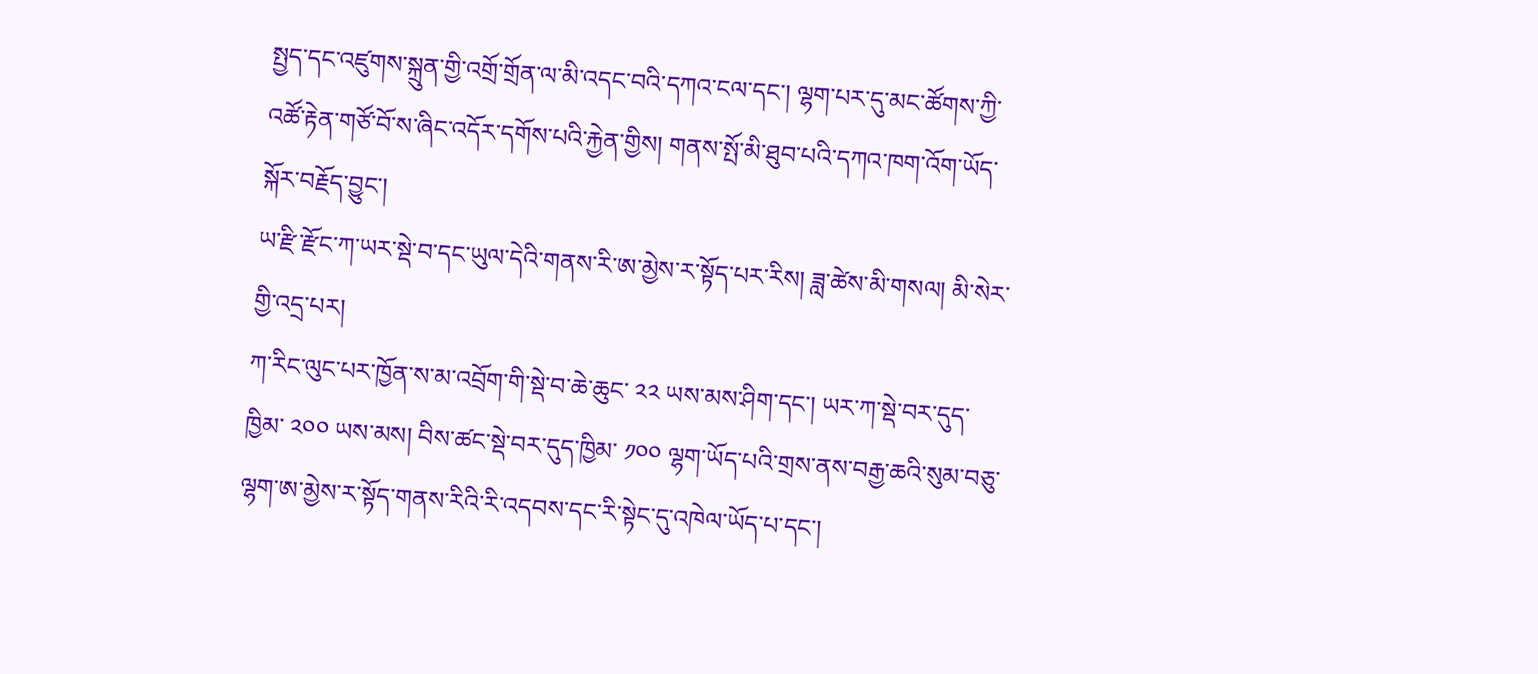སྤྱད་དང་འཛུགས་སྐྲུན་གྱི་འགྲོ་གྲོན་ལ་མི་འདང་བའི་དཀའ་ངལ་དང་། ལྷག་པར་དུ་མང་ཚོགས་ཀྱི་འཚོ་རྟེན་གཙོ་བོ་ས་ཞིང་འདོར་དགོས་པའི་རྐྱེན་གྱིས། གནས་སྤོ་མི་ཐུབ་པའི་དཀའ་ཁག་འོག་ཡོད་སྐོར་བརྗོད་བྱུང་།
ཡ་རྫི་རྫོང་ཀ་ཡར་སྡེ་བ་དང་ཡུལ་དེའི་གནས་རི་ཨ་མྱེས་ར་སྟོད་པར་རིས། ཟླ་ཚེས་མི་གསལ། མི་སེར་གྱི་འདྲ་པར།
ཀ་རིང་ལུང་པར་ཁྱོན་ས་མ་འབྲོག་གི་སྡེ་བ་ཆེ་ཆུང་ ༢༢ ཡས་མས་ཤིག་དང་། ཡར་ཀ་སྡེ་བར་དུད་ཁྱིམ་ ༢༠༠ ཡས་མས། བིས་ཚང་སྡེ་བར་དུད་ཁྱིམ་ ༡༠༠ ལྷག་ཡོད་པའི་གྲས་ནས་བརྒྱ་ཆའི་སུམ་བཅུ་ལྷག་ཨ་མྱེས་ར་སྟོད་གནས་རིའི་རི་འདབས་དང་རི་སྟེང་དུ་འཁེལ་ཡོད་པ་དང་།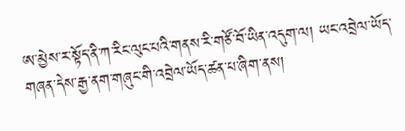ཨ་མྱེས་ར་སྟོད་ནི་ཀ་རིང་ལུང་པའི་གནས་རི་གཙོ་བོ་ཡིན་འདུག་ལ། ཡང་འབྲེལ་ཡོད་གཞན་དེས་རྒྱ་ནག་གཞུང་གི་འབྲེལ་ཡོད་ཚན་པ་ཞིག་ནས།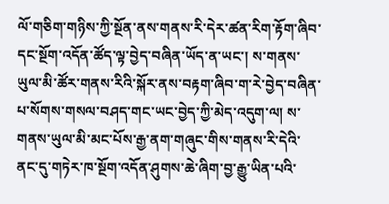ལོ་གཅིག་གཉིས་ཀྱི་སྔོན་ནས་གནས་རི་དེར་ཚན་རིག་རྟོག་ཞིབ་དང་སྔོག་འདོན་ཚོད་ལྟ་བྱེད་བཞིན་ཡོད་ན་ཡང་། ས་གནས་ཡུལ་མི་ཚོར་གནས་རིའི་སྐོར་ནས་བརྟག་ཞིབ་ག་རེ་བྱེད་བཞིན་པ་སོགས་གསལ་བཤད་གང་ཡང་བྱེད་ཀྱི་མེད་འདུག་ལ། ས་གནས་ཡུལ་མི་མང་པོས་རྒྱ་ནག་གཞུང་གིས་གནས་རི་དེའི་ནང་དུ་གཏེར་ཁ་སྔོག་འདོན་ཤུགས་ཆེ་ཞིག་བྱ་རྒྱུ་ཡིན་པའི་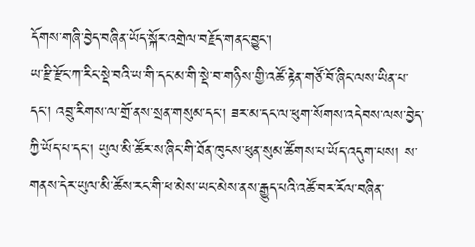དོགས་གཞི་བྱེད་བཞིན་ཡོད་སྐོར་འགྲེལ་བརྗོད་གནང་བྱུང་།
ཡ་རྫི་རྫོང་ཀ་རིང་སྡེ་བའི་ཡ་གི་དང་མ་གི་སྡེ་བ་གཉིས་གྱི་འཚོ་རྟེན་གཙོ་བོ་ཞིང་ལས་ཡིན་པ་དང་། འབྲུ་རིགས་ལ་གྲོ་ནས་སྲན་གསུམ་དང་། ཟར་མ་དང་ལ་ཕུག་སོགས་འདེབས་ལས་བྱེད་ཀྱི་ཡོད་པ་དང་། ཡུལ་མི་ཚོར་ས་ཞིང་གི་ཐོན་ཁུངས་ཕུན་སུམ་ཚོགས་པ་ཡོད་འདུག་པས། ས་གནས་དེར་ཡུལ་མི་ཚོས་རང་གི་ཕ་མེས་ཡང་མེས་ནས་རྒྱུད་པའི་འཚོ་བར་རོལ་བཞིན་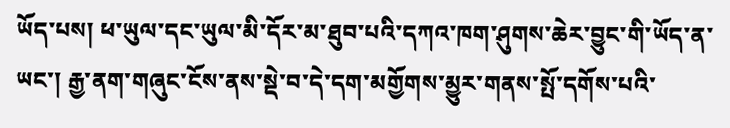ཡོད་པས། ཕ་ཡུལ་དང་ཡུལ་མི་དོར་མ་ཐུབ་པའི་དཀའ་ཁག་ཤུགས་ཆེར་བྱུང་གི་ཡོད་ན་ཡང་། རྒྱ་ནག་གཞུང་ངོས་ནས་སྡེ་བ་དེ་དག་མགྱོགས་མྱུར་གནས་སྤོ་དགོས་པའི་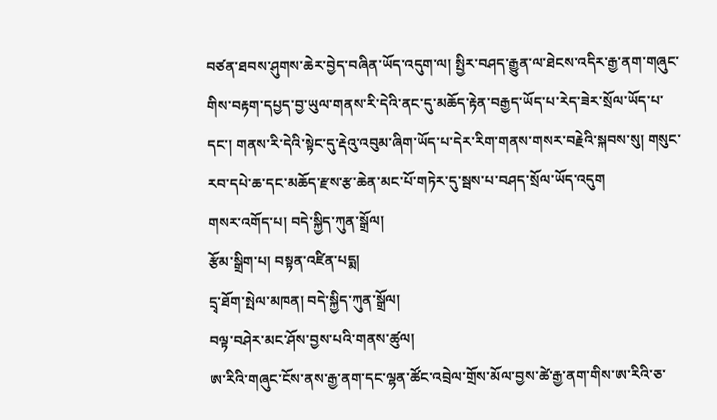བཙན་ཐབས་ཤུགས་ཆེར་བྱེད་བཞིན་ཡོད་འདུག་ལ། སྤྱིར་བཤད་རྒྱུན་ལ་ཐེངས་འདིར་རྒྱ་ནག་གཞུང་གིས་བརྟག་དཔྱད་བྱ་ཡུལ་གནས་རི་དེའི་ནང་དུ་མཆོད་རྟེན་བརྒྱད་ཡོད་པ་རེད་ཟེར་སྲོལ་ཡོད་པ་དང་། གནས་རི་དེའི་སྟེང་དུ་རྡེའུ་འབུམ་ཞིག་ཡོད་པ་དེར་རིག་གནས་གསར་བརྗེའི་སྐབས་སུ། གསུང་རབ་དཔེ་ཆ་དང་མཆོད་རྫས་རྩ་ཆེན་མང་པོ་གཏེར་དུ་སྦས་པ་བཤད་སྲོལ་ཡོད་འདུག
གསར་འགོད་པ། བདེ་སྐྱིད་ཀུན་སྒྲོལ།
རྩོམ་སྒྲིག་པ། བསྟན་འཛིན་པདྨ།
དྲྭ་ཐོག་སྤེལ་མཁན། བདེ་སྐྱིད་ཀུན་སྒྲོལ།
བལྟ་བཤེར་མང་ཤོས་བྱས་པའི་གནས་ཚུལ།
ཨ་རིའི་གཞུང་ངོས་ནས་རྒྱ་ནག་དང་ལྷན་ཚོང་འབྲེལ་གྲོས་མོལ་བྱས་ཚེ་རྒྱ་ནག་གིས་ཨ་རིའི་ཅ་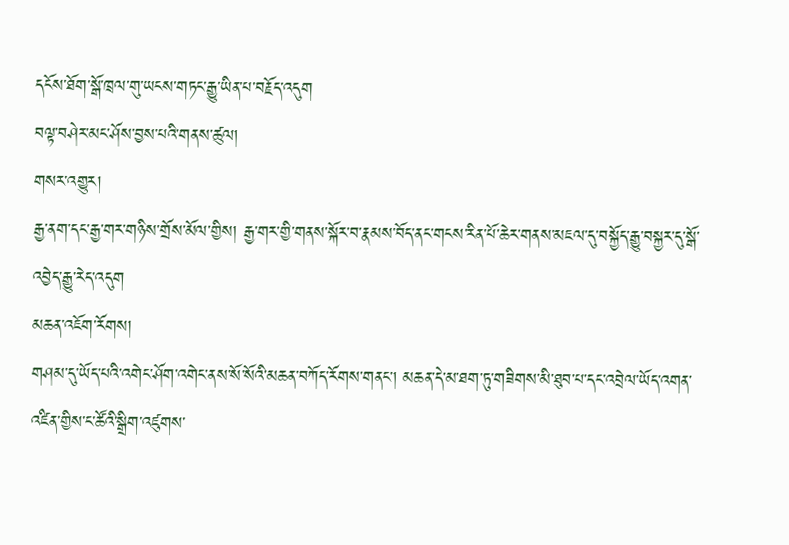དངོས་ཐོག་སྒོ་ཁྲལ་གུ་ཡངས་གཏང་རྒྱུ་ཡིན་པ་བརྗོད་འདུག
བལྟ་བཤེར་མང་ཤོས་བྱས་པའི་གནས་ཚུལ།
གསར་འགྱུར།
རྒྱ་ནག་དང་རྒྱ་གར་གཉིས་གྲོས་མོལ་གྱིས། རྒྱ་གར་གྱི་གནས་སྐོར་བ་རྣམས་བོད་ནང་གངས་རིན་པོ་ཆེར་གནས་མཇལ་དུ་བསྐྱོད་རྒྱུ་བསྐྱར་དུ་སྒོ་འབྱེད་རྒྱུ་རེད་འདུག
མཆན་འཇོག་རོགས།
གཤམ་དུ་ཡོད་པའི་འགེང་ཤོག་འགེང་ནས་སོ་སོའི་མཆན་བཀོད་རོགས་གནང་། མཆན་དེ་མ་ཐག་ཏུ་གཟིགས་མི་ཐུབ་པ་དང་འབྲེལ་ཡོད་འགན་འཛིན་གྱིས་ང་ཚོའི་སྒྲིག་འཛུགས་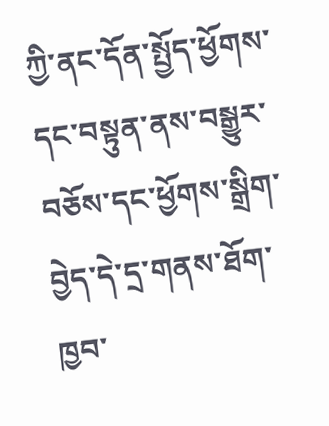ཀྱི་ནང་དོན་སྤྱོད་ཕྱོགས་དང་བསྟུན་ནས་བསྒྱུར་བཅོས་དང་ཕྱོགས་སྒྲིག་བྱེད་དེ་དྲ་གནས་ཐོག་ཁྱབ་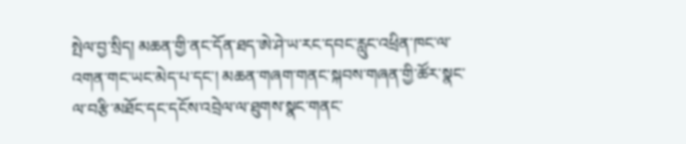སྤེལ་བྱ་སྲིད། མཆན་གྱི་ནང་དོན་ཐད་ཨེ་ཤེ་ཡ་རང་དབང་རླུང་འཕྲིན་ཁང་ལ་འགན་གང་ཡང་མེད་པ་དང་། མཆན་གཞག་གནང་སྐབས་གཞན་གྱི་ཚོར་སྣང་ལ་བརྩི་མཐོང་དང་དངོས་འབྲེལ་ལ་ཐུགས་སྣང་གནང་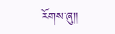རོགས་ཞུ༎